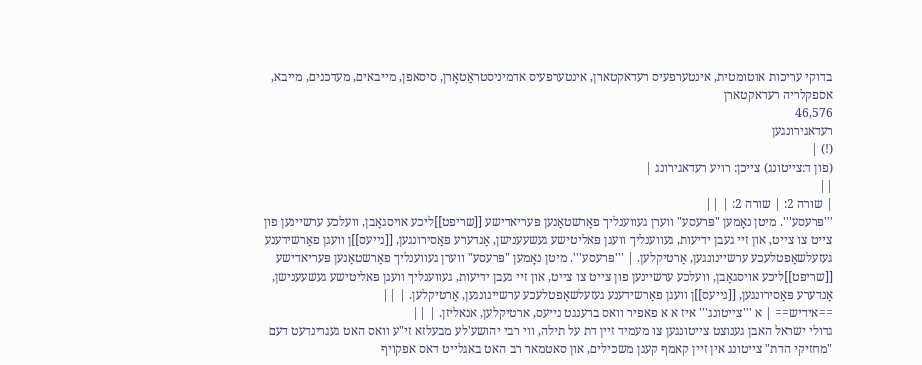בדוקי עריכות אוטומטית, אינטערפעיס רעדאקטארן, אינטערפעיס אדמיניסטראַטאָרן, סיסאפן, מייבאים, מעדכנים, מייבא, אספקלריה רעדאקטארן
46,576
רעדאגירונגען
(!) |
(פון ד:צייטונג) צייכן: רויע רעדאגירונג |
||
| שורה 2: | שורה 2: | ||
'''פּרעסע'''. מיטן נאָמען "פּרעסע" ווערן געווענליך פאַרשטאַנען פּעריאדישע [[שריפט]]ליכע אויסגאַבן, וועלכע ערשיינען פון צייט צו צייט, און זיי געבן ידיעות, געווענליך וועגן פּאליטישע געשעענישן, אַנדערע פּאַסירונגען, [[נייעס]]ן וועגן פאַרשידענע געזעלשאַפטלעכע ערשיינונגען, אַרטיקלען. | '''פּרעסע'''. מיטן נאָמען "פּרעסע" ווערן געווענליך פאַרשטאַנען פּעריאדישע [[שריפט]]ליכע אויסגאַבן, וועלכע ערשיינען פון צייט צו צייט, און זיי געבן ידיעות, געווענליך וועגן פּאליטישע געשעענישן, אַנדערע פּאַסירונגען, [[נייעס]]ן וועגן פאַרשידענע געזעלשאַפטלעכע ערשיינונגען, אַרטיקלען. | ||
==אידיש== | א '''צייטונג''' איז א א פאפיר וואס ברענגט נייעס, ארטיקלען, אנאליזן. | ||
גדולי ישראל האבן גענוצט צייטונגען צו מעמיד זיין דת על תילה, ווי רבי יהושע'לע מבעלזא זי"ע וואס האט געגרינדעט דעם "מחזיקי הדת" צייטונג אין זיין קאמף קעגן משכילים, און סאטמאר רב האט באגלייט דאס אפקויף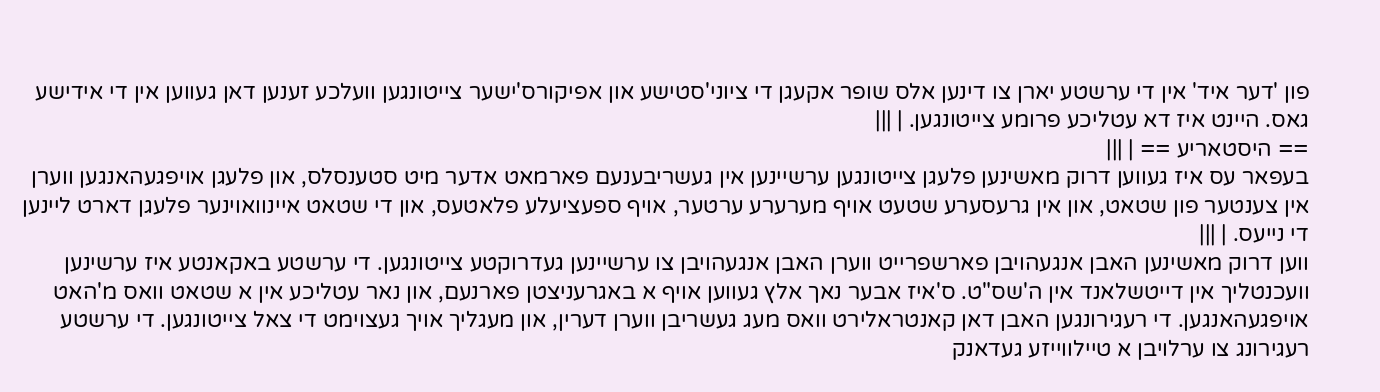פון 'דער איד' אין די ערשטע יארן צו דינען אלס שופר אקעגן די ציוני'סטישע און אפיקורס'ישער צייטונגען וועלכע זענען דאן געווען אין די אידישע גאס. היינט איז דא עטליכע פרומע צייטונגען. | |||
== היסטאריע == | |||
בעפאר עס איז געווען דרוק מאשינען פלעגן צייטונגען ערשיינען אין געשריבענעם פארמאט אדער מיט סטענסלס, און פלעגן אויפגעהאנגען ווערן אין צענטער פון שטאט, און אין גרעסערע שטעט אויף מערערע ערטער, אויף ספעציעלע פלאטעס, און די שטאט איינוואוינער פלעגן דארט ליינען די נייעס. | |||
ווען דרוק מאשינען האבן אנגעהויבן פארשפרייט ווערן האבן אנגעהויבן צו ערשיינען געדרוקטע צייטונגען. די ערשטע באקאנטע איז ערשינען וועכנטליך אין דייטשלאנד אין ה'שס"ט. ס'איז אבער נאך אלץ געווען אויף א באגרעניצטן פארנעם, און נאר עטליכע אין א שטאט וואס מ'האט אויפגעהאנגען. די רעגירונגען האבן דאן קאנטראלירט וואס מעג געשריבן ווערן דערין, און מעגליך אויך געצוימט די צאל צייטונגען. די ערשטע רעגירונג צו ערלויבן א טיילווייזע געדאנק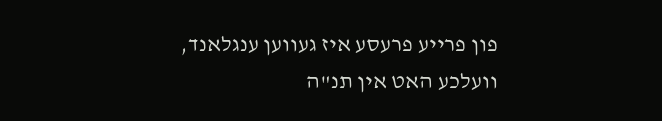פון פרייע פרעסע איז געווען ענגלאנד, וועלכע האט אין תנ"ה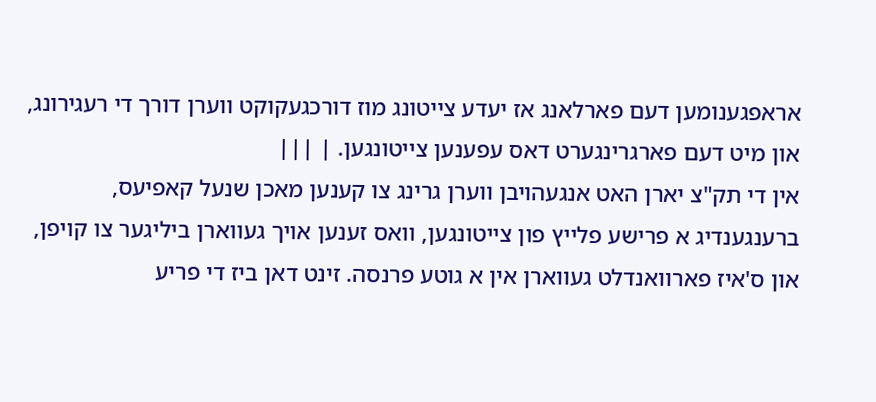אראפגענומען דעם פארלאנג אז יעדע צייטונג מוז דורכגעקוקט ווערן דורך די רעגירונג, און מיט דעם פארגרינגערט דאס עפענען צייטונגען. | |||
אין די תק"צ יארן האט אנגעהויבן ווערן גרינג צו קענען מאכן שנעל קאפיעס, ברענגענדיג א פרישע פלייץ פון צייטונגען, וואס זענען אויך געווארן ביליגער צו קויפן, און ס'איז פארוואנדלט געווארן אין א גוטע פרנסה. זינט דאן ביז די פריע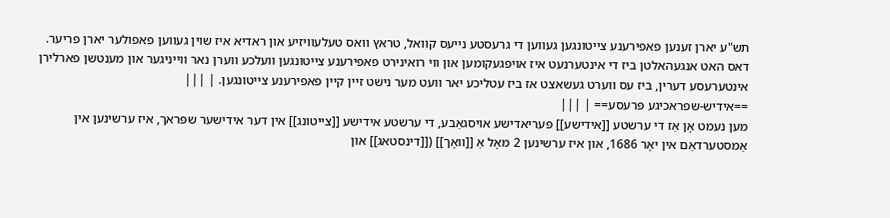תש"ע יארן זענען פאפירענע צייטונגען געווען די גרעסטע נייעס קוואל, טראץ וואס טעלעוויזיע און ראדיא איז שוין געווען פאפולער יארן פריער. דאס האט אנגעהאלטן ביז די אינטערנעט איז אויפגעקומען און ווי רואינירט פאפירענע צייטונגען וועלכע ווערן נאר ווייניגער און מענטשן פארלירן אינטערעסע דערין, ביז עס ווערט געשאצט אז ביז עטליכע יאר וועט מער נישט זיין קיין פאפירענע צייטונגען. | |||
==אידיש-שפראכיגע פּרעסע== | |||
מען נעמט אָן אַז די ערשטע [[אידישע]] פּעריאדישע אויסגאַבע, די ערשטע אידישע [[צייטונג]] אין דער אידישער שפּראך, איז ערשינען אין אַמסטערדאַם אין יאָר 1686, און איז ערשינען 2 מאָל אַ [[וואָך]] ([[דינסטאג]] און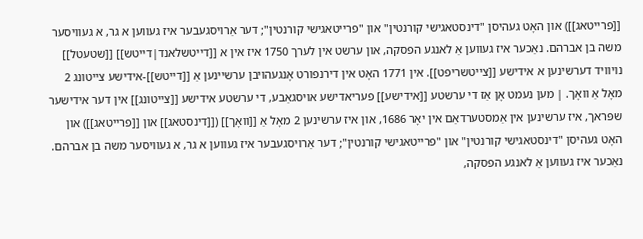[[פרייטאג]]) און האָט געהיסן "דינסטאגישי קורנטין" און "פרייטאגישי קורנטין"; דער אַרויסגעבער איז געווען א גר, א געוויסער משה בן אברהם. נאַכער איז געווען אַ לאנגע הפסקה, און ערשט אין לערך 1750 איז אין א [[דייטשלאנד|דייטש]] [[שטעטל]] נויוויד דערשינען א אידישע [[צייטשריפט]]. אין 1771 האָט אין דירנפורט אָנגעהויבן ערשיינען אַ [[דייטש]]-אידישע צייטונג 2 מאָל אַ וואָך. | מען נעמט אָן אַז די ערשטע [[אידישע]] פּעריאדישע אויסגאַבע, די ערשטע אידישע [[צייטונג]] אין דער אידישער שפּראך, איז ערשינען אין אַמסטערדאַם אין יאָר 1686, און איז ערשינען 2 מאָל אַ [[וואָך]] ([[דינסטאג]] און [[פרייטאג]]) און האָט געהיסן "דינסטאגישי קורנטין" און "פרייטאגישי קורנטין"; דער אַרויסגעבער איז געווען א גר, א געוויסער משה בן אברהם. נאַכער איז געווען אַ לאנגע הפסקה,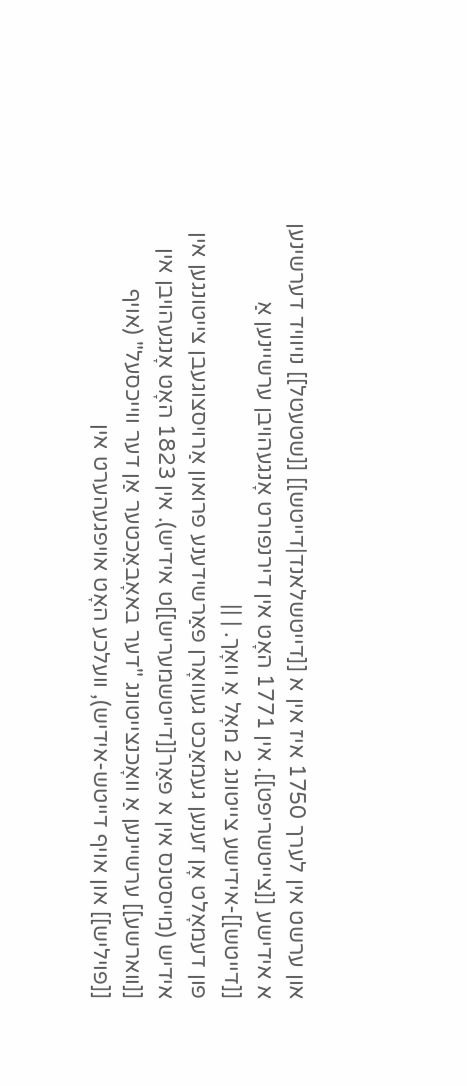און ערשט אין לערך 1750 איז אין א [[דייטשלאנד|דייטש]] [[שטעטל]] נויוויד דערשינען א אידישע [[צייטשריפט]]. אין 1771 האָט אין דירנפורט אָנגעהויבן ערשיינען אַ [[דייטש]]-אידישע צייטונג 2 מאָל אַ וואָך. | ||
פון דעמאָלט אָן זענען געמאַכט געוואָרן פאַרשידענע פרואון אַרויסצוגעבן צייטונגען אין אידיש (מייסטנס אין א פאַר[[דייטשמעריש]]ט אידיש). אין 1823 האָט אָנגעהויבן אין [[ווארשע]] ערשיינען אַ וואָכנצייטונג "דער באאָבאַכטער אַן דער ווייכסעל" (אויף [[פויליש]] און אויף דייטש-אידיש), וועלכע האָט אויפגעהערט אין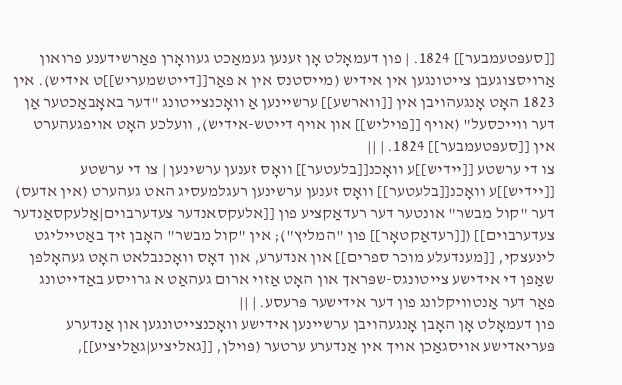[[סעפּטעמבער]] 1824. | פון דעמאָלט אָן זענען געמאַכט געוואָרן פאַרשידענע פרואון אַרויסצוגעבן צייטונגען אין אידיש (מייסטנס אין א פאַר[[דייטשמעריש]]ט אידיש). אין 1823 האָט אָנגעהויבן אין [[ווארשע]] ערשיינען אַ וואָכנצייטונג "דער באאָבאַכטער אַן דער ווייכסעל" (אויף [[פויליש]] און אויף דייטש-אידיש), וועלכע האָט אויפגעהערט אין [[סעפּטעמבער]] 1824. | ||
צו די ערשטע [[יידיש]]ע וואָכנ[[בלעטער]] וואָס זענען ערשינען | צו די ערשטע [[יידיש]]ע וואָכנ[[בלעטער]] וואָס זענען ערשינען רעגלמעסיג האט געהערט (אין אדעס) דער "קול מבשר" אונטער דער רעדאַקציע פון [[אלעקסאנדער צעדערבוים|אַלעקסאַנדער צעדערבוים]] ([[רעדאַקטאָר]] פון "המליץ"); אין "קול מבשר" האָבן זיך באַטייליגט לינעצקי, [[מענדעלע מוכר ספרים]] און אנדערע, און דאָס וואָכנבלאט האָט געהאָלפן שאַפן די אידישע צייטונגס-שפּראך און האָט אַזוי ארום געהאַט א גרויסע באַדייטונג פאַר דער אַנטוויקלונג פון דער אידישער פּרעסע. | ||
פון דעמאָלט אָן האָבן אָנגעהויבן ערשיינען אידישע וואָכנצייטונגען און אַנדערע פּעריאדישע אויסגאַכן אויך אין אַנדערע ערטער (פּוילן, [[גאליציע|גאַליציע]],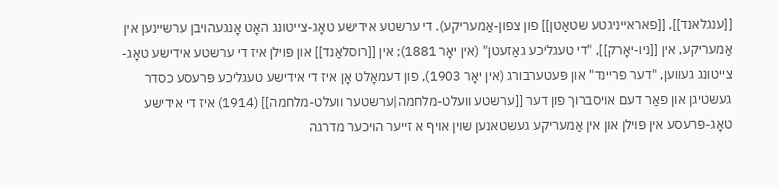[[ענגלאנד]], [[פאראייניגטע שטאַטן]] פון צפון-אַמעריקע). די ערשטע אידישע טאָג-צייטונג האָט אָנגעהויבן ערשיינען אין אַמעריקע, אין [[ניו-יאָרק]], "די טעגליכע גאַזעטן" (אין יאָר 1881); אין [[רוסלאַנד]] און פּוילן איז די ערשטע אידישע טאָג-צייטונג געווען, "דער פריינד" און פּעטערבורג (אין יאָר 1903), פון דעמאָלט אָן איז די אידישע טעגליכע פּרעסע כסדר געשטיגן און פאַר דעם אויסברוך פון דער [[ערשטע וועלט-מלחמה|ערשטער וועלט-מלחמה]] (1914) איז די אידישע טאָג-פּרעסע אין פּוילן און אין אַמעריקע געשטאנען שוין אויף א זייער הויכער מדרגה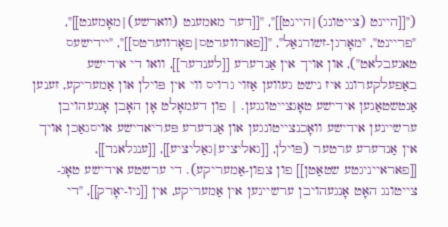("[[היינט (צייטונג)|היינט]]", "[[דער מאמענט (ווארשע)|מאָמענט]]", "פריינט", "מאָרגן-זשורנאַל", "[[פארווערטס|פאָרווערטס]]", "יידישעס טאגעבלאט"), און אויך אין אַנדערע [[לענדער]], וואו די אידישע באַפעלקערונג איז נישט געווען אַזוי גרויס ווי אין פּוילן און אַמעריקע, זענען אַנטשטאַנען אידישע טאָגצייטונגען. | פון דעמאָלט אָן האָבן אָנגעהויבן ערשיינען אידישע וואָכנצייטונגען און אַנדערע פּעריאדישע אויסגאַכן אויך אין אַנדערע ערטער (פּוילן, [[גאליציע|גאַליציע]], [[ענגלאנד]], [[פאראייניגטע שטאַטן]] פון צפון-אַמעריקע). די ערשטע אידישע טאָג-צייטונג האָט אָנגעהויבן ערשיינען אין אַמעריקע, אין [[ניו-יאָרק]], "די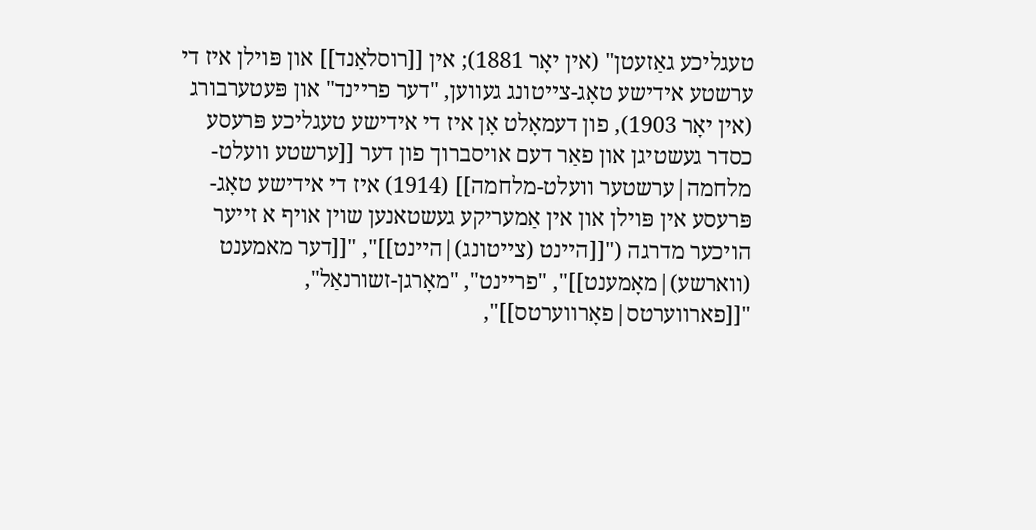טעגליכע גאַזעטן" (אין יאָר 1881); אין [[רוסלאַנד]] און פּוילן איז די ערשטע אידישע טאָג-צייטונג געווען, "דער פריינד" און פּעטערבורג (אין יאָר 1903), פון דעמאָלט אָן איז די אידישע טעגליכע פּרעסע כסדר געשטיגן און פאַר דעם אויסברוך פון דער [[ערשטע וועלט-מלחמה|ערשטער וועלט-מלחמה]] (1914) איז די אידישע טאָג-פּרעסע אין פּוילן און אין אַמעריקע געשטאנען שוין אויף א זייער הויכער מדרגה ("[[היינט (צייטונג)|היינט]]", "[[דער מאמענט (ווארשע)|מאָמענט]]", "פריינט", "מאָרגן-זשורנאַל", "[[פארווערטס|פאָרווערטס]]",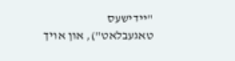"יידישעס טאגעבלאט"), און אויך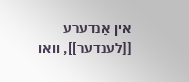אין אַנדערע [[לענדער]], וואו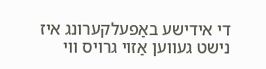די אידישע באַפעלקערונג איז נישט געווען אַזוי גרויס ווי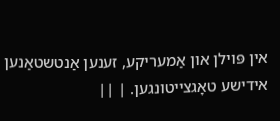אין פּוילן און אַמעריקע, זענען אַנטשטאַנען אידישע טאָגצייטונגען. | ||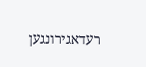רעדאגירונגען